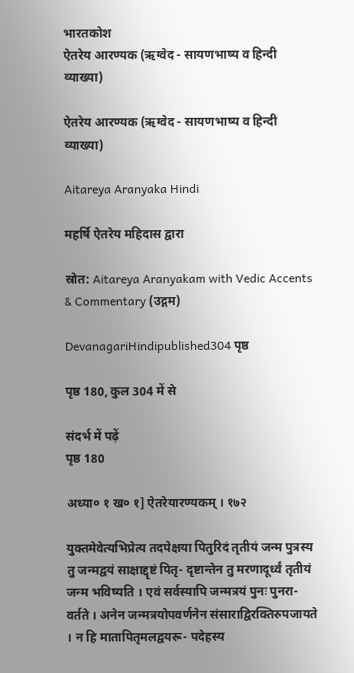भारतकोश
ऐतरेय आरण्यक (ऋग्वेद - सायणभाष्य व हिन्दी व्याख्या)

ऐतरेय आरण्यक (ऋग्वेद - सायणभाष्य व हिन्दी व्याख्या)

Aitareya Aranyaka Hindi

महर्षि ऐतरेय महिदास द्वारा

स्रोत: Aitareya Aranyakam with Vedic Accents & Commentary (उद्गम)

DevanagariHindipublished304 पृष्ठ

पृष्ठ 180, कुल 304 में से

संदर्भ में पढ़ें
पृष्ठ 180

अध्या० १ ख० १] ऐतरेयारण्यकम् । १७२

युक्तमेवेत्यभिप्रेत्य तदपेक्षया पितुरिदं तृतीयं जन्म पुत्रस्य तु जन्मद्वयं साक्षाद्दृष्टं पितृ- दृष्टान्तेन तु मरणादूर्ध्वं तृतीयं जन्म भविष्यति । एवं सर्वस्यापि जन्मत्रयं पुनः पुनरा- वर्तते । अनेन जन्मत्रयोपवर्णनेन संसाराद्विरक्तिरुपजायते । न हि मातापितृमलद्वयरू- पदेहस्य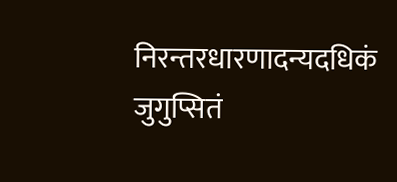निरन्तरधारणादन्यदधिकं जुगुप्सितं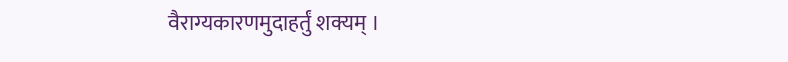वैराग्यकारणमुदाहर्तुं शक्यम् ।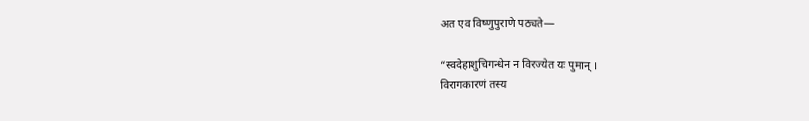अत एव विष्णुपुराणे पठ्यते—

“स्वदेहाशुचिगन्धेन न विरज्येत यः पुमान् ।
विरागकारणं तस्य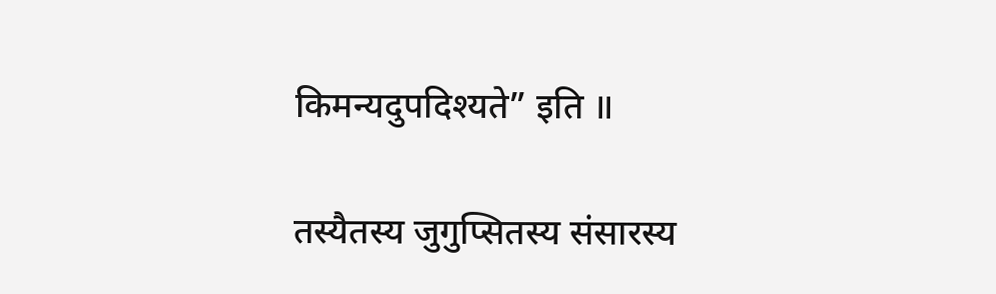किमन्यदुपदिश्यते” इति ॥

तस्यैतस्य जुगुप्सितस्य संसारस्य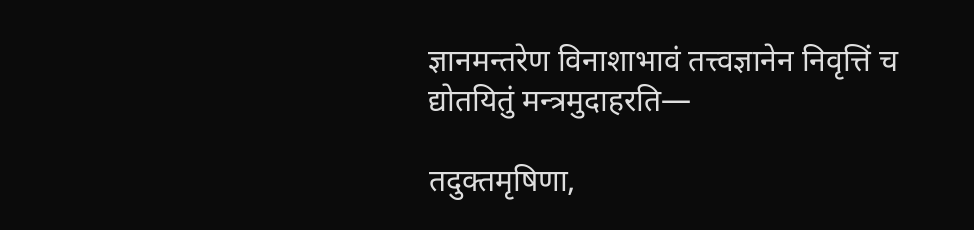ज्ञानमन्तरेण विनाशाभावं तत्त्वज्ञानेन निवृत्तिं च द्योतयितुं मन्त्रमुदाहरति—

तदुक्तमृषिणा,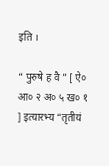इति ।

“ पुरुषे ह वै ” [ ऐ० आ० २ अ० ५ ख० १ ] इत्यारभ्य “तृतीयं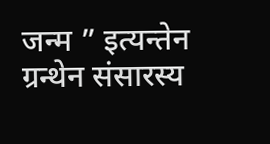जन्म ” इत्यन्तेन ग्रन्थेन संसारस्य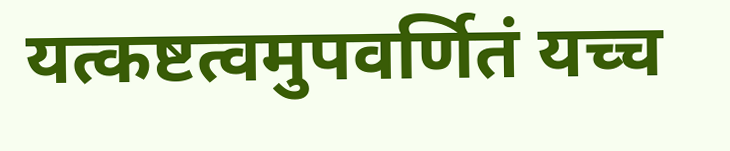यत्कष्टत्वमुपवर्णितं यच्च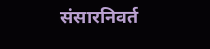संसारनिवर्त